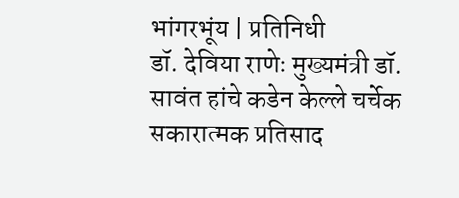भांगरभूंय | प्रतिनिधी
डॉ. देविया राणेः मुख्यमंत्री डॉ. सावंत हांचे कडेन केल्ले चर्चेक सकारात्मक प्रतिसाद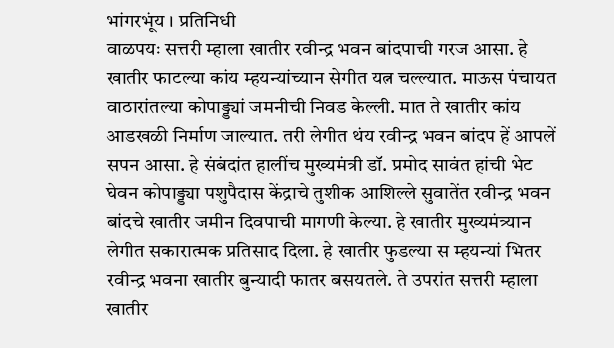भांगरभूंय । प्रतिनिधी
वाळपयः सत्तरी म्हाला खातीर रवीन्द्र भवन बांदपाची गरज आसा. हे खातीर फाटल्या कांय म्हयन्यांच्यान सेगीत यत्न चल्ल्यात. माऊस पंचायत वाठारांतल्या कोपाड्ड्यां जमनीची निवड केल्ली. मात ते खातीर कांय आडखळी निर्माण जाल्यात. तरी लेगीत थंय रवीन्द्र भवन बांदप हें आपलें सपन आसा. हे संबंदांत हालींच मुख्यमंत्री डॉ. प्रमोद सावंत हांची भेट घेवन कोपाड्ड्या पशुपैदास केंद्राचे तुशीक आशिल्ले सुवातेंत रवीन्द्र भवन बांदचे खातीर जमीन दिवपाची मागणी केल्या. हे खातीर मुख्यमंत्र्यान लेगीत सकारात्मक प्रतिसाद दिला. हे खातीर फुडल्या स म्हयन्यां भितर रवीन्द्र भवना खातीर बुन्यादी फातर बसयतले. ते उपरांत सत्तरी म्हाला खातीर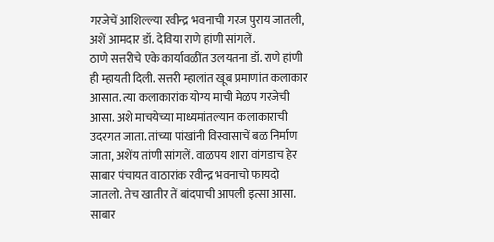गरजेचें आशिल्ल्या रवीन्द्र भवनाची गरज पुराय जातली, अशें आमदार डॉ. देविया राणे हांणी सांगलें.
ठाणे सत्तरीचे एके कार्यावळींत उलयतना डॉ. राणे हांणी ही म्हायती दिली. सत्तरी म्हालांत खूब प्रमाणांत कलाकार आसात. त्या कलाकारांक योग्य माची मेळप गरजेची आसा. अशे माचयेच्या माध्यमांतल्यान कलाकाराची उदरगत जाता. तांच्या पांखांनी विस्वासाचें बळ निर्माण जाता, अशेंय तांणी सांगलें. वाळपय शारा वांगडाच हेर साबार पंचायत वाठारांक रवीन्द्र भवनाचो फायदो जातलो. तेच खातीर तें बांदपाची आपली इत्सा आसा. साबार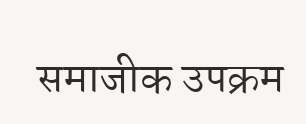समाजीक उपक्रम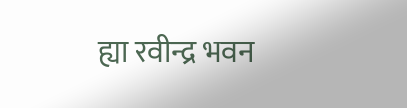ह्या रवीन्द्र भवन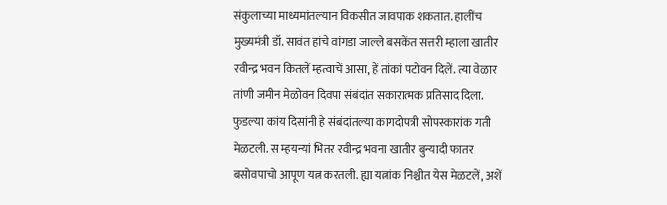संकुलाच्या माध्यमांतल्यान विकसीत जावपाक शकतात. हालींच मुख्यमंत्री डॉ. सावंत हांचे वांगडा जाल्ले बसकेंत सत्तरी म्हाला खातीर रवीन्द्र भवन कितलें म्हत्वाचें आसा, हें तांकां पटोवन दिलें. त्या वेळार तांणी जमीन मेळोवन दिवपा संबंदांत सकारात्मक प्रतिसाद दिला. फुडल्या कांय दिसांनी हे संबंदांतल्या कागदोपत्री सोपस्कारांक गती मेळटली. स म्हयन्यां भितर रवीन्द्र भवना खातीर बुन्यादी फातर बसोवपाचो आपूण यत्न करतली. ह्या यत्नांक निश्चीत येस मेळटलें, अशें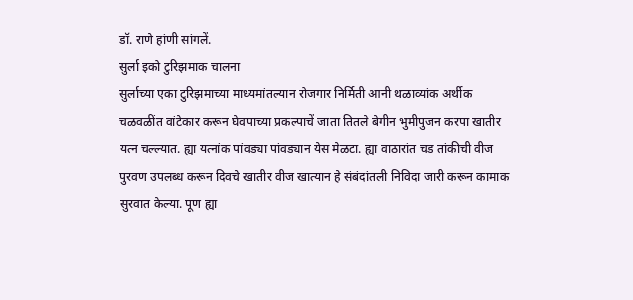डॉ. राणे हांणी सांगलें.
सुर्ला इको टुरिझमाक चालना
सुर्लाच्या एका टुरिझमाच्या माध्यमांतल्यान रोजगार निर्मिती आनी थळाव्यांक अर्थीक चळवळींत वांटेकार करून घेवपाच्या प्रकल्पाचें जाता तितले बेगीन भुमीपुजन करपा खातीर यत्न चल्ल्यात. ह्या यत्नांक पांवड्या पांवड्यान येस मेळटा. ह्या वाठारांत चड तांकीची वीज पुरवण उपलब्ध करून दिवचे खातीर वीज खात्यान हे संबंदांतली निविदा जारी करून कामाक सुरवात केल्या. पूण ह्या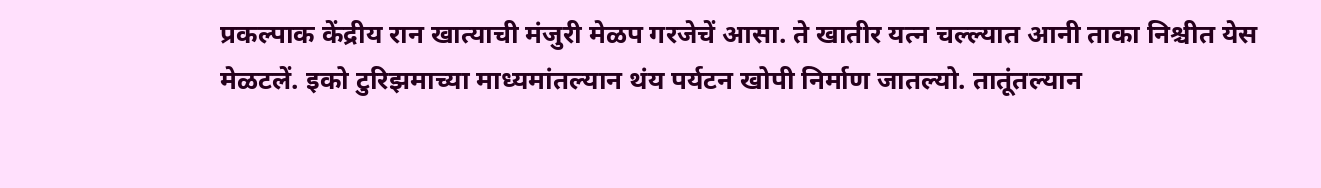प्रकल्पाक केंद्रीय रान खात्याची मंजुरी मेळप गरजेचें आसा. ते खातीर यत्न चल्ल्यात आनी ताका निश्चीत येस मेळटलें. इको टुरिझमाच्या माध्यमांतल्यान थंय पर्यटन खोपी निर्माण जातल्यो. तातूंतल्यान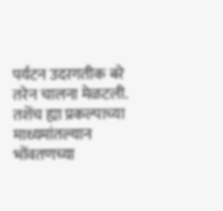पर्यटन उदरगतीक बरे तरेन चालना मेळटली. तशेंच ह्या प्रकल्पाच्या माध्यमांतल्यान भोंवतणच्या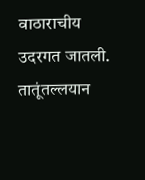वाठाराचीय उदरगत जातली. तातूंतल्लयान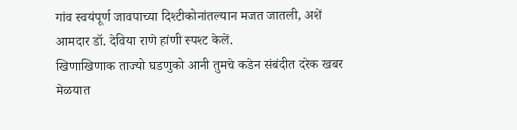गांव स्वयंपूर्ण जावपाच्या दिश्टीकोनांतल्यान मजत जातली, अशें आमदार डॉ. देविया राणे हांणी स्पश्ट केलें.
खिणाखिणाक ताज्यो घडणुको आनी तुमचे कडेन संबंदीत दरेक खबर मेळयात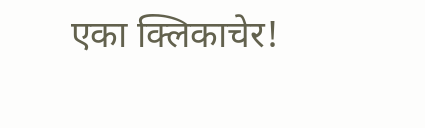एका क्लिकाचेर!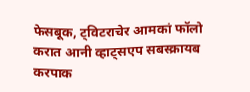फेसबूक, ट्विटराचेर आमकां फॉलो करात आनी व्हाट्सएप सबस्क्रायब करपाक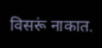विसरूं नाकात.